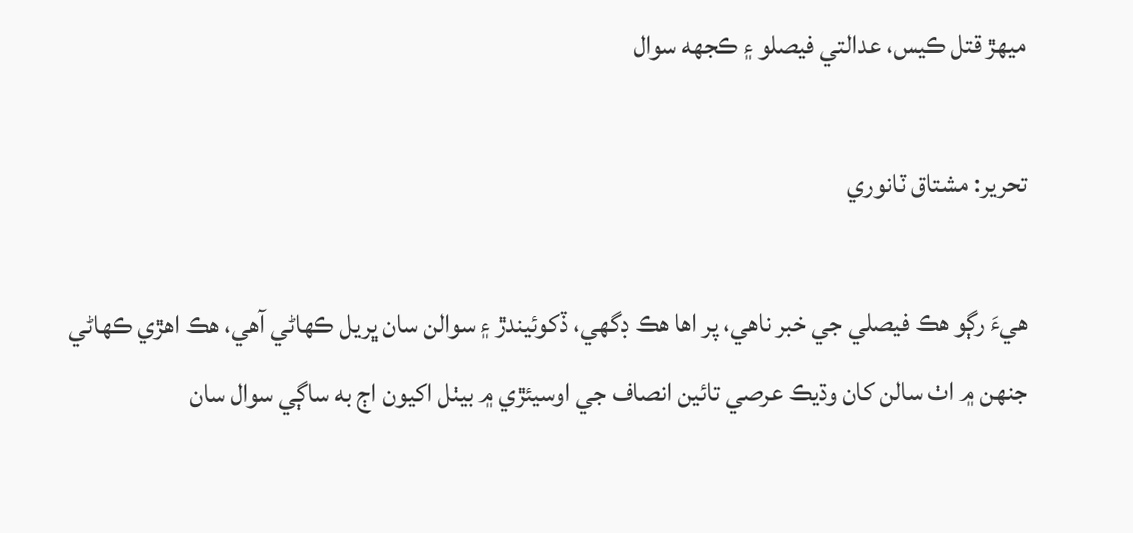ميهڙ قتل ڪيس، عدالتي فيصلو ۽ ڪجهه سوال

تحرير: مشتاق ٽانوري

هيءَ رڳو هڪ فيصلي جي خبر ناهي، پر اها هڪ ڊگهي، ڏکوئيندڙ ۽ سوالن سان ڀريل ڪهاڻي آهي، هڪ اهڙي ڪهاڻي جنهن ۾ اٺ سالن کان وڌيڪ عرصي تائين انصاف جي اوسيئڙي ۾ بيٺل اکيون اڄ به ساڳي سوال سان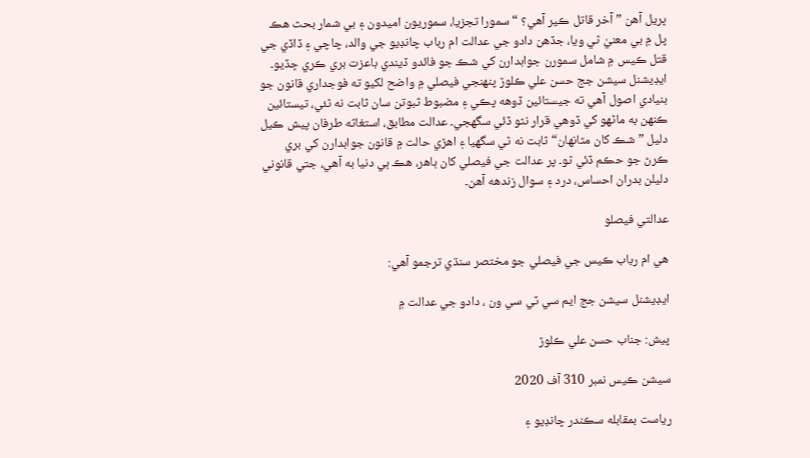ڀريل آهن ” آخر قاتل ڪير آهي؟ “ سمورا تجزيا، سموريون اميدون ۽ بي شمار بحث هڪ پل ۾ بي معنيٰ ٿي ويا، جڏهن دادو جي عدالت ام رباب چانڊيو جي والد، چاچي ۽ ڏاڏي جي قتل ڪيس ۾ شامل سمورن جوابدارن کي شڪ جو فائدو ڏيندي باعزت بري ڪري ڇڏيو۔ ايڊيشنل سيشن جج حسن علي ڪلوڙ پنهنجي فيصلي ۾ واضح لکيو ته فوجداري قانون جو بنيادي اصول آهي ته جيستائين ڏوهه پڪي ۽ مضبوط ثبوتن سان ثابت نه ٿئي، تيستائين ڪنهن به ماڻهو کي ڏوهي قرار نٿو ڏئي سگهجي۔ عدالت مطابق، استغاثه طرفان پيش ڪيل دليل ”شڪ کان مٿانهان“ ثابت نه ٿي سگهيا ۽ اهڙي حالت ۾ قانون جوابدارن کي بري ڪرڻ جو حڪم ڏئي ٿو۔ پر عدالت جي فيصلي کان ٻاهر، هڪ ٻي دنيا به آهي، جتي قانوني دليلن بدران احساس، درد ۽ سوال زندهه آهن۔

عدالتي فيصلو

هي ام رباب ڪيس جي فيصلي جو مختصر سنڌي ترجمو آهي:

ايڊيشنل سيشن جج ايم سي ٽي سي ون ، دادو جي عدالت ۾

پيش: جناب حسن علي ڪلوڙ

سيشن ڪيس نمبر 310 آف 2020

رياست بمقابله سڪندر چانڊيو ۽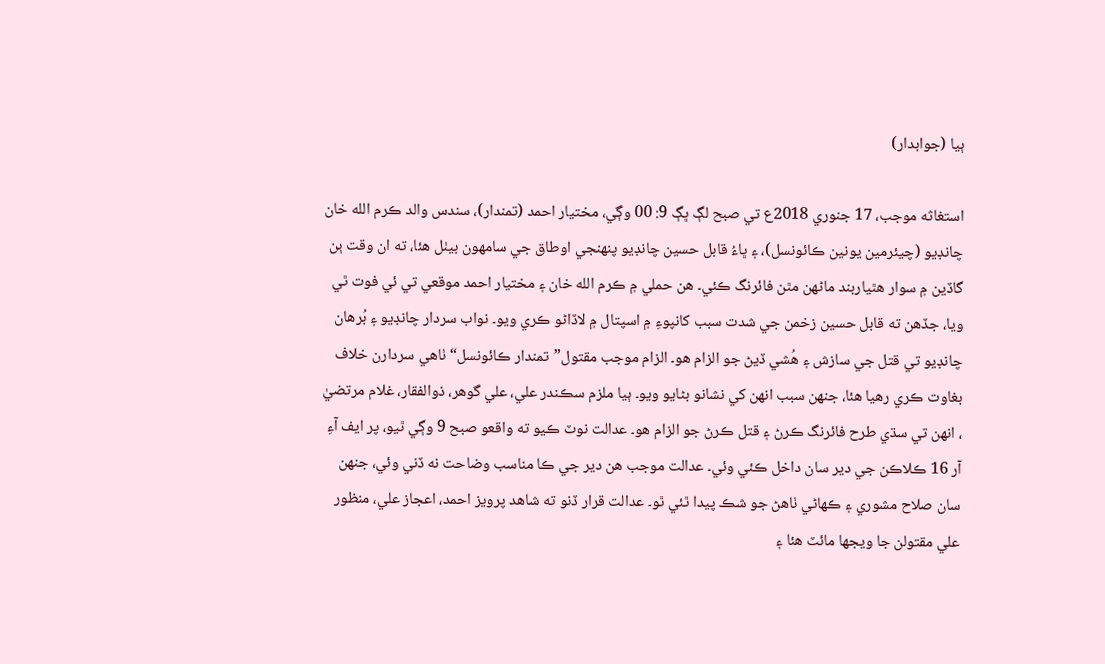ٻيا (جوابدار)

استغاثه موجب، 17 جنوري 2018ع تي صبح لڳ ڀڳ 9: 00 وڳي، مختيار احمد (تمندار)، سندس والد ڪرم الله خان چانڊيو (چيئرمين يونين ڪائونسل)، ۽ ڀاءُ قابل حسين چانڊيو پنهنجي اوطاق جي سامهون بيٺل هئا، ته ان وقت ٻن گاڏين ۾ سوار هٿياربند ماڻهن مٿن فائرنگ ڪئي۔ هن حملي ۾ ڪرم الله خان ۽ مختيار احمد موقعي تي ئي فوت ٿي ويا، جڏهن ته قابل حسين زخمن جي شدت سبب کانپوءِ ۾ اسپتال ۾ لاڏاڻو ڪري ويو۔ نواب سردار چانڊيو ۽ بُرهان چانڊيو تي قتل جي سازش ۽ هُشي ڏيڻ جو الزام هو۔ الزام موجب مقتول”تمندار ڪائونسل“ ٺاهي سردارن خلاف بغاوت ڪري رهيا هئا، جنهن سبب انهن کي نشانو بڻايو ويو۔ ٻيا ملزم سڪندر علي، علي گوهر، ذوالفقار، غلام مرتضيٰ ، انهن تي سڌي طرح فائرنگ ڪرڻ ۽ قتل ڪرڻ جو الزام هو۔ عدالت نوٽ ڪيو ته واقعو صبح 9 وڳي ٿيو، پر ايف آءِ آر 16 ڪلاڪن جي دير سان داخل ڪئي وئي۔ عدالت موجب هن دير جي ڪا مناسب وضاحت نه ڏني وئي، جنهن سان صلاح مشوري ۽ ڪهاڻي ٺاهڻ جو شڪ پيدا ٿئي ٿو۔ عدالت قرار ڏنو ته شاهد پرويز احمد، اعجاز علي، منظور علي مقتولن جا ويجها مائٽ هئا ۽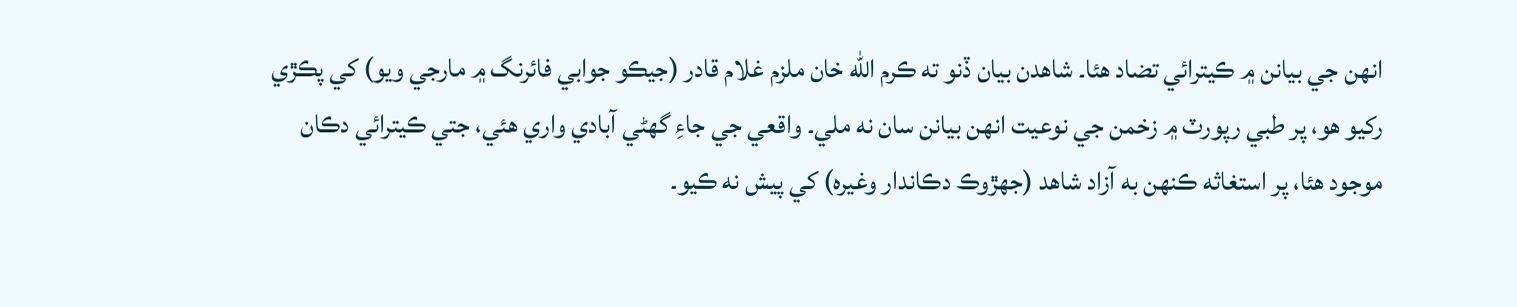انهن جي بيانن ۾ ڪيترائي تضاد هئا۔ شاهدن بيان ڏنو ته ڪرم الله خان ملزم غلام قادر (جيڪو جوابي فائرنگ ۾ مارجي ويو) کي پڪڙي رکيو هو، پر طبي رپورٽ ۾ زخمن جي نوعيت انهن بيانن سان نه ملي۔ واقعي جي جاءِ گهڻي آبادي واري هئي، جتي ڪيترائي دڪان موجود هئا، پر استغاثه ڪنهن به آزاد شاهد (جهڙوڪ دڪاندار وغيره) کي پيش نه ڪيو۔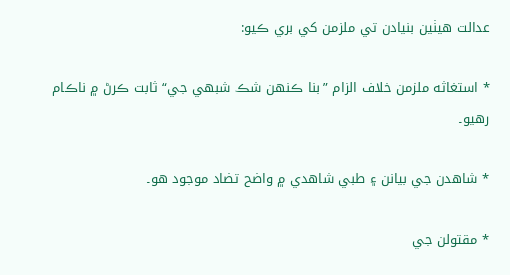عدالت هيٺين بنيادن تي ملزمن کي بري ڪيو:

* استغاثه ملزمن خلاف الزام ”بنا ڪنهن شڪ شبهي جي“ ثابت ڪرڻ ۾ ناڪام رهيو۔

* شاهدن جي بيانن ۽ طبي شاهدي ۾ واضح تضاد موجود هو۔

* مقتولن جي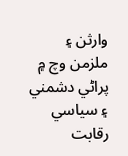وارثن ۽ ملزمن وچ ۾ پراڻي دشمني ۽ سياسي رقابت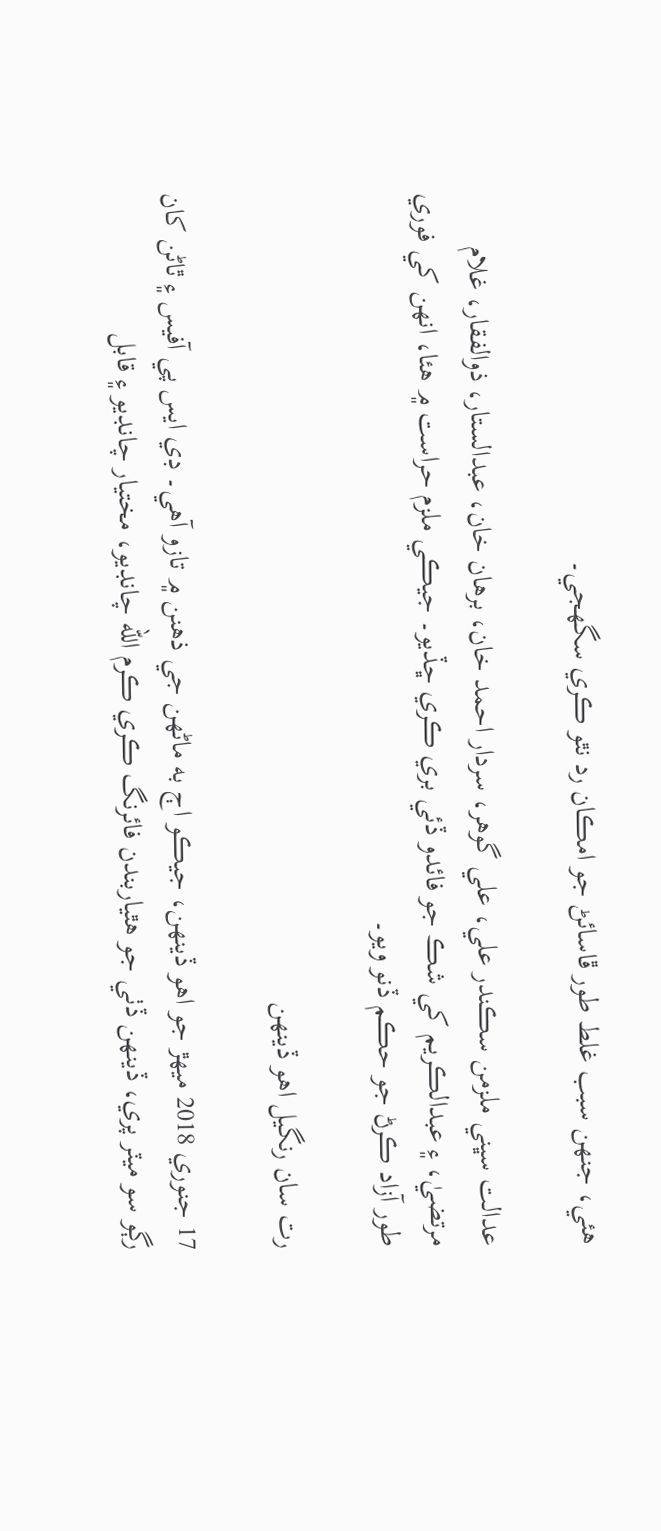هئي، جنهن سبب غلط طور ڦاسائڻ جو امڪان رد نٿو ڪري سگهجي۔

عدالت سڀني ملزمن سڪندر علي، علي گوهر، سردار احمد خان، برهان خان، عبدالستار، ذوالفقار، غلام مرتضيٰ، ۽ عبدالڪريم کي شڪ جو فائدو ڏئي بري ڪري ڇڏيو۔ جيڪي ملزم حراست ۾ هئا، انهن کي فوري طور آزاد ڪرڻ جو حڪم ڏنو ويو۔

رت سان رنگيل اهو ڏينهن

17 جنوري 2018 ميهڙ جو اهو ڏينهن، جيڪو اڄ به ماڻهن جي ذهنن ۾ تازو آهي۔ ڊي ايس پي آفيس ۽ ٿاڻن کان رڳو سو ميٽر پري، ڏينهن ڏٺي جو هٿياربندن فائرنگ ڪري ڪرم الله چانڊيو، مختيار چانڊيو ۽ قابل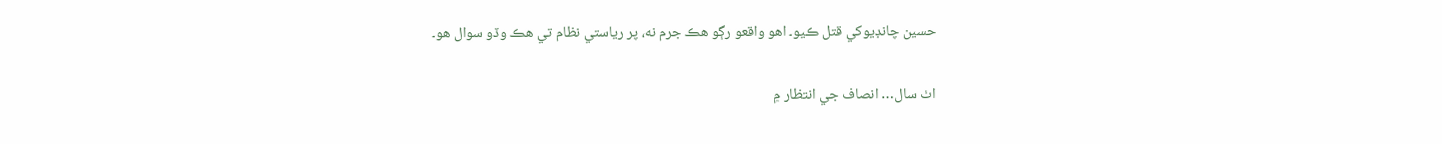حسين چانڊيوکي قتل ڪيو۔ اهو واقعو رڳو هڪ جرم نه، پر رياستي نظام تي هڪ وڏو سوال هو۔

اٺ سال… انصاف جي انتظار ۾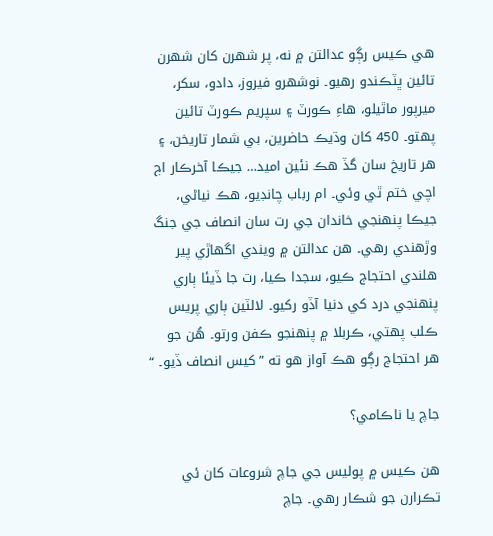هي ڪيس رڳو عدالتن ۾ نه، پر شهرن کان شهرن تائين ڀٽڪندو رهيو۔ نوشهرو فيروز، دادو، سکر، ميرپور ماٿيلو، هاءِ ڪورٽ ۽ سپريم ڪورٽ تائين پهتو۔ 450 کان وڌيڪ حاضرين، بي شمار تاريخن، ۽ هر تاريخ سان گڏ هڪ نئين اميد… جيڪا آخرڪار اڄ اچي ختم ٿي وئي۔ ام رباب چانڊيو، هڪ نياڻي، جيڪا پنهنجي خاندان جي رت سان انصاف جي جنگ وڙهندي رهي۔ هن عدالتن ۾ ويندي اگھاڙي پير هلندي احتجاج ڪيو، سجدا ڪيا، رت جا ڏيئا ٻاري پنهنجي درد کي دنيا آڏو رکيو۔ لالٽين ٻاري پريس ڪلب پهتي، ڪربلا ۾ پنهنجو ڪفن ورتو۔ هُن جو هر احتجاج رڳو هڪ آواز هو ته ”کيس انصاف ڏيو۔ “

جاچ يا ناڪامي؟

هن ڪيس ۾ پوليس جي جاچ شروعات کان ئي تڪرارن جو شڪار رهي۔ جاچ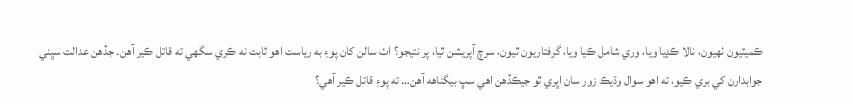ڪميٽيون ٺهيون، نالا ڪڍيا ويا، وري شامل ڪيا ويا، گرفتاريون ٿيون، سرچ آپريشن ٿيا، پر نتيجو؟ اٺ سالن کان پوءِ به رياست اهو ثابت نه ڪري سگهي ته قاتل ڪير آهن۔ جڏهن عدالت سڀني جوابدارن کي بري ڪيو، ته اهو سوال وڌيڪ زور سان اڀري ٿو جيڪڏهن اهي سڀ بيگناهه آهن… ته پوءِ قاتل ڪير آهي؟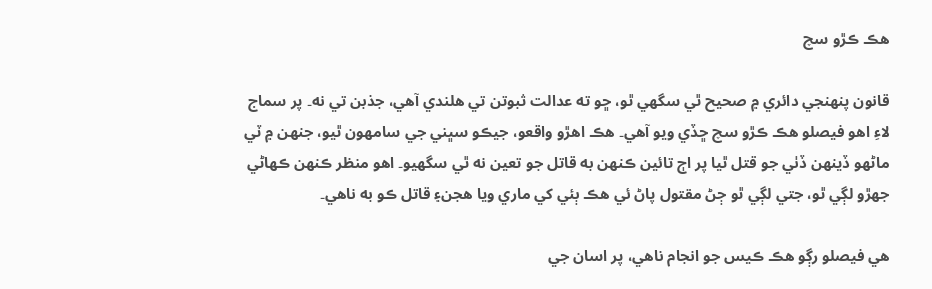هڪ ڪڙو سچ

قانون پنهنجي دائري ۾ صحيح ٿي سگهي ٿو، ڇو ته عدالت ثبوتن تي هلندي آهي، جذبن تي نه۔ پر سماج لاءِ اهو فيصلو هڪ ڪڙو سچ ڇڏي ويو آهي۔ هڪ اهڙو واقعو، جيڪو سڀني جي سامهون ٿيو، جنهن ۾ ٽي ماڻهو ڏينهن ڏٺي جو قتل ٿيا پر اڄ تائين ڪنهن به قاتل جو تعين نه ٿي سگهيو۔ اهو منظر ڪنهن ڪهاڻي جهڙو لڳي ٿو، جتي لڳي ٿو ڄڻ مقتول پاڻ ئي هڪ ٻئي کي ماري ويا هجن۽ قاتل ڪو به ناهي۔

هي فيصلو رڳو هڪ ڪيس جو انجام ناهي، پر اسان جي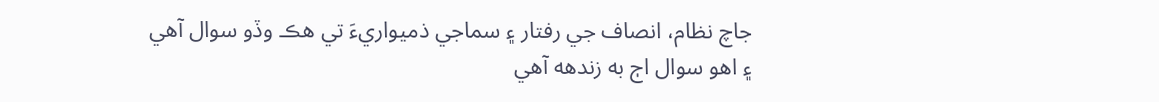جاچ نظام، انصاف جي رفتار ۽ سماجي ذميواريءَ تي هڪ وڏو سوال آهي ۽ اهو سوال اڄ به زندهه آهي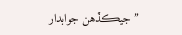”جيڪڏهن جوابدار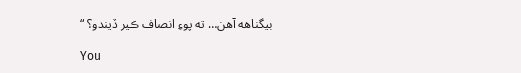بيگناهه آهن… ته پوءِ انصاف ڪير ڏيندو؟ “

You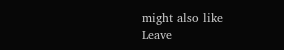might also like
Leave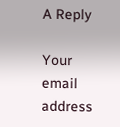A Reply

Your email address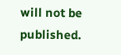will not be published.